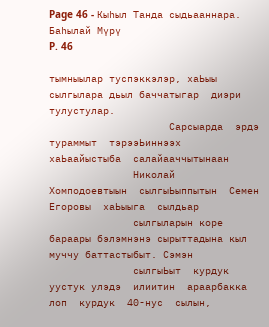Page 46 - Кыһыл Танда сыдьааннара. Баһылай Мүрү
P. 46

тымныылар туспэккэлэр, хаЬыы сылгылара дьыл баччатыгар  диэри тулустулар.
                    Сарсыарда  эрдэ  тураммыт  тэрээЬиннээх  хаЬаайыстыба  салайааччытынаан
              Николай  Хомподоевтыын  сылгыЬыппытын  Семен  Егоровы  хаЬыыга  сылдьар
              сылгыларын коре бараары бэлэмнэнэ сырыттадына кыл муччу баттастыбыт. Сэмэн
              сылгыЬыт  курдук уустук улэдэ  илиитин  араарбакка  лоп  курдук  40-нус  сылын,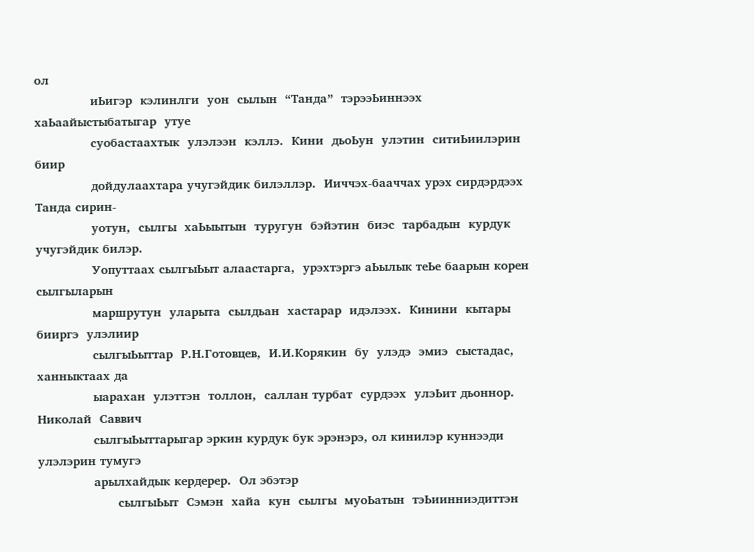ол
              иЬигэр  кэлинлги  уон  сылын  “Танда”  тэрээЬиннээх  хаЬаайыстыбатыгар  утуе
              суобастаахтык  улэлээн  кэллэ.  Кини  дьоЬун  улэтин  ситиЬиилэрин  биир
              дойдулаахтара учугэйдик билэллэр.  Ииччэх-бааччах урэх сирдэрдээх Танда сирин-
              уотун,  сылгы  хаЬыытын  туругун  бэйэтин  биэс  тарбадын  курдук  учугэйдик билэр.
              Уопуттаах сылгыЬыт алаастарга,  урэхтэргэ аЬылык теЬе баарын корен сылгыларын
              маршрутун  уларыта  сылдьан  хастарар  идэлээх.  Кинини  кытары  бииргэ  улэлиир
              сылгыЬыттар  Р.Н.Готовцев,  И.И.Корякин  бу  улэдэ  эмиэ  сыстадас,  ханныктаах да
              ыарахан  улэттэн  толлон,  саллан турбат  сурдээх  улэЬит дьоннор.  Николай  Саввич
              сылгыЬыттарыгар эркин курдук бук эрэнэрэ, ол кинилэр куннээди улэлэрин тумугэ
              арылхайдык кердерер.  Ол эбэтэр
                    сылгыЬыт  Сэмэн  хайа  кун  сылгы  муоЬатын  тэЬиинниэдиттэн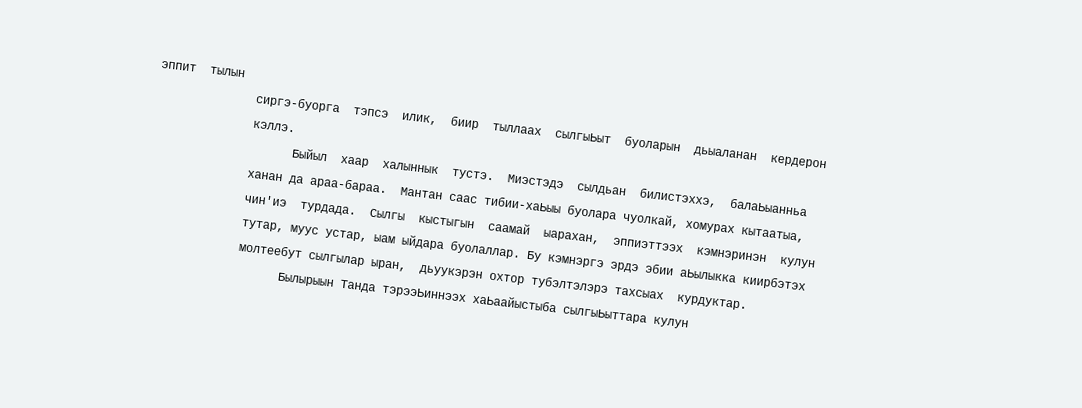эппит  тылын
              сиргэ-буорга  тэпсэ  илик,  биир  тыллаах  сылгыЬыт  буоларын  дьыаланан  кердерон
              кэллэ.
                    Быйыл  хаар  халыннык  тустэ.  Миэстэдэ  сылдьан  билистэххэ,  балаЬыанньа
              ханан да араа-бараа.  Мантан саас тибии-хаЬыы буолара чуолкай, хомурах кытаатыа,
              чин'иэ  турдада.  Сылгы  кыстыгын  саамай  ыарахан,  эппиэттээх  кэмнэринэн  кулун
              тутар, муус устар, ыам ыйдара буолаллар. Бу кэмнэргэ эрдэ эбии аЬылыкка киирбэтэх
              молтеебут сылгылар ыран,  дьуукэрэн охтор тубэлтэлэрэ тахсыах  курдуктар.
                    Былырыын Танда тэрээЬиннээх хаЬаайыстыба сылгыЬыттара кулун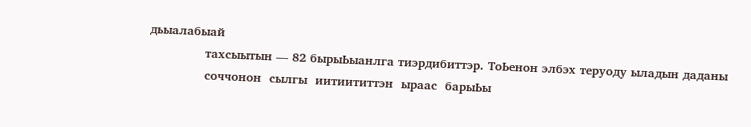дьыалабыай
              тахсыытын — 82 бырыЬыанлга тиэрдибиттэр. ТоЬенон элбэх теруоду ыладын даданы
              соччонон  сылгы  иитиититтэн  ыраас  барыЬы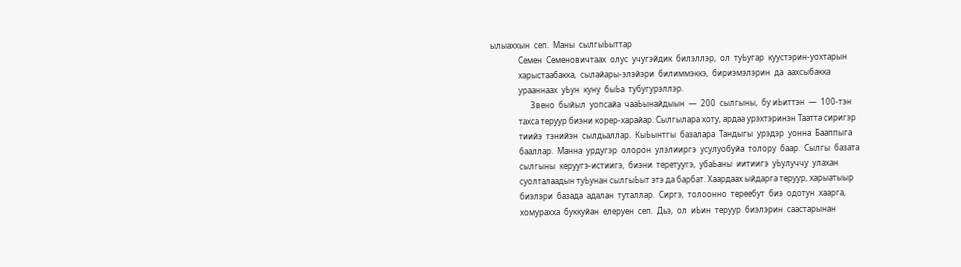ылыаххын  сеп.  Маны  сылгыЬыттар
              Семен  Семеновичтаах  олус  учугэйдик  билэллэр,  ол  туЬугар  куустэрин-уохтарын
              харыстаабакка,  сылайары-элэйэри  билиммэккэ,  бириэмэлэрин  да  аахсыбакка
              урааннаах  уЬун  куну  быЬа  тубугурэллэр.
                    Звено  быйыл  уопсайа  чааЬынайдыын  —  200  сылгыны,  бу иЬиттэн  —  100-тэн
              тахса теруур биэни корер-харайар. Сылгылара хоту, ардаа урэхтэринэн Таатта сиригэр
              тиийэ  тэнийэн  сылдьаллар.  КыЬынтгы  базалара  Тандыгы  урэдэр  уонна  Бааппыга
              бааллар.  Манна  урдугэр  олорон  улэлииргэ  усулуобуйа  толору  баар.  Сылгы  базата
              сылгыны  керуугэ-истиигэ,  биэни  теретуугэ,  убаЬаны  иитиигэ  уЬулуччу  улахан
              суолталаадын туЬунан сылгыЬыт этэ да барбат. Хаардаах ыйдарга теруур, харыатыыр
              биэлэри  базада  адалан  туталлар.  Сиргэ,  толоонно  тереебут  биэ  одотун  хаарга,
              хомурахха  буккуйан  елеруен  сеп.  Дьэ,  ол  иЬин  теруур  биэлэрин  саастарынан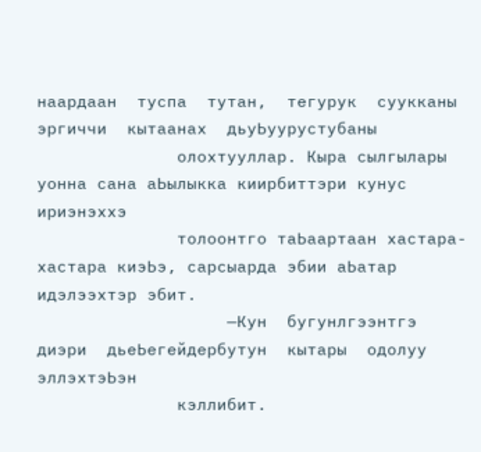наардаан  туспа  тутан,  тегурук  суукканы  эргиччи  кытаанах  дьуЬуурустубаны
              олохтууллар. Кыра сылгылары уонна сана аЬылыкка киирбиттэри кунус ириэнэххэ
              толоонтго таЬаартаан хастара-хастара киэЬэ, сарсыарда эбии аЬатар идэлээхтэр эбит.
                   —Кун  бугунлгээнтгэ  диэри  дьеЬегейдербутун  кытары  одолуу  эллэхтэЬэн
              кэллибит.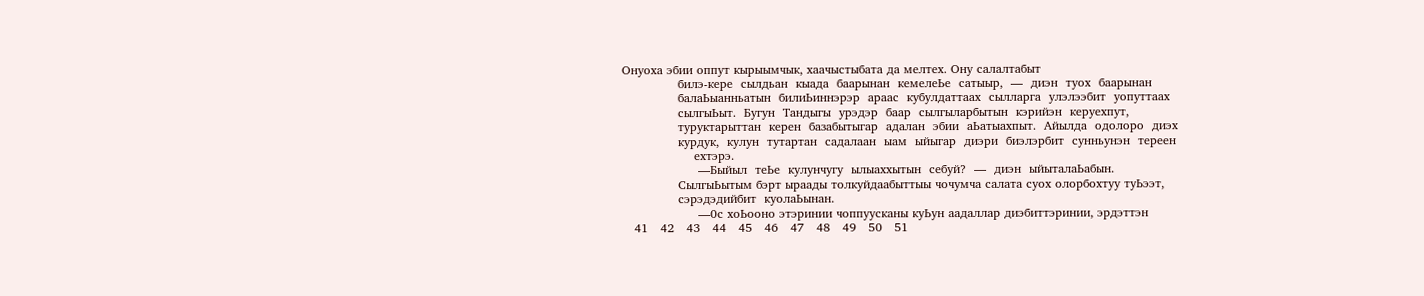Онуоха эбии оппут кырыымчык, хаачыстыбата да мелтех. Ону салалтабыт
              билэ-кере  сылдьан  кыада  баарынан  кемелеЬе  сатыыр,  —  диэн  туох  баарынан
              балаЬыанньатын  билиЬиннэрэр  араас  кубулдаттаах  сылларга  улэлээбит  уопуттаах
              сылгыЬыт.  Бугун  Тандыгы  урэдэр  баар  сылгыларбытын  кэрийэн  керуехпут,
              туруктарыттан  керен  базабытыгар  адалан  эбии  аЬатыахпыт.  Айылда  одолоро  диэх
              курдук,  кулун  тутартан  садалаан  ыам  ыйыгар  диэри  биэлэрбит  сунньунэн  тереен
                  ехтэрэ.
                   —Быйыл  теЬе  кулунчугу  ылыаххытын  себуй?  —  диэн  ыйыталаЬабын.
              СылгыЬытым бэрт ыраады толкуйдаабыттыы чочумча салата суох олорбохтуу туЬээт,
              сэрэдэдийбит  куолаЬынан.
                   —0с хоЬооно этэринии чоппуусканы куЬун аадаллар диэбиттэринии, эрдэттэн
   41   42   43   44   45   46   47   48   49   50   51